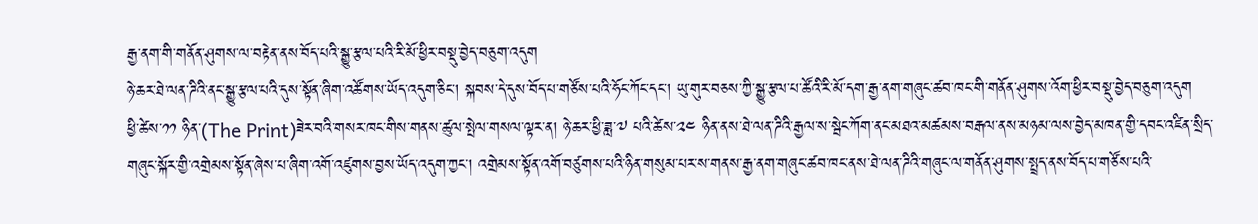རྒྱ་ནག་གི་གནོན་ཤུགས་ལ་བརྟེན་ནས་བོད་པའི་སྒྱུ་རྩལ་པའི་རི་མོ་ཕྱིར་བསྡུ་བྱེད་བཅུག་འདུག
ཉེ་ཆར་ཐེ་ལན་ཌིའི་ནང་སྒྱུ་རྩལ་པའི་དུས་སྟོན་ཞིག་འཚོགས་ཡོད་འདུག་ཅིང་། སྐབས་དེ་དུས་བོད་པ་གཙོས་པའི་ཧོང་ཀོང་དང་། ཡུ་གུར་བཅས་ཀྱི་སྒྱུ་རྩལ་པ་ཚོའི་རི་མོ་དག་རྒྱ་ནག་གཞུང་ཚབ་ཁང་གི་གནོན་ཤུགས་འོག་ཕྱིར་བསྡུ་བྱེད་བཅུག་འདུག
ཕྱི་ཚེས་༡༡ ཉིན་(The Print)ཟེར་བའི་གསར་ཁང་གིས་གནས་ཚུལ་སྤེལ་གསལ་ལྟར་ན། ཉེ་ཆར་ཕྱི་ཟླ་༧ པའི་ཚེས་༢༤ ཉིན་ནས་ཐེ་ལན་ཌིའི་རྒྱལ་ས་སྦེང་ཀོག་ནང་མཐའ་མཚམས་བརྒལ་ནས་མཉམ་ལས་བྱེད་མཁན་གྱི་དབང་འཛིན་སྲིད་གཞུང་སྐོར་གྱི་འགྲེམས་སྟོན་ཞེས་པ་ཞིག་འགོ་འཛུགས་བྱས་ཡོད་འདུག་ཀྱང་། འགྲེམས་སྟོན་འགོ་བཙུགས་པའི་ཉིན་གསུམ་པར་ས་གནས་རྒྱ་ནག་གཞུང་ཚབ་ཁང་ནས་ཐེ་ལན་ཌིའི་གཞུང་ལ་གནོན་ཤུགས་སྤྲད་ནས་བོད་པ་གཙོས་པའི་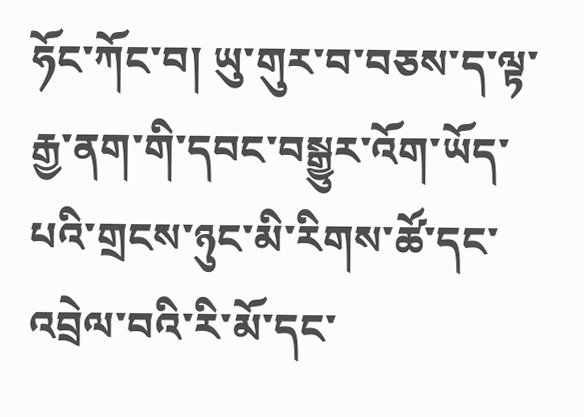ཧོང་ཀོང་བ། ཡུ་གུར་བ་བཅས་ད་ལྟ་རྒྱ་ནག་གི་དབང་བསྒྱུར་འོག་ཡོད་པའི་གྲངས་ཉུང་མི་རིགས་ཚོ་དང་འབྲེལ་བའི་རི་མོ་དང་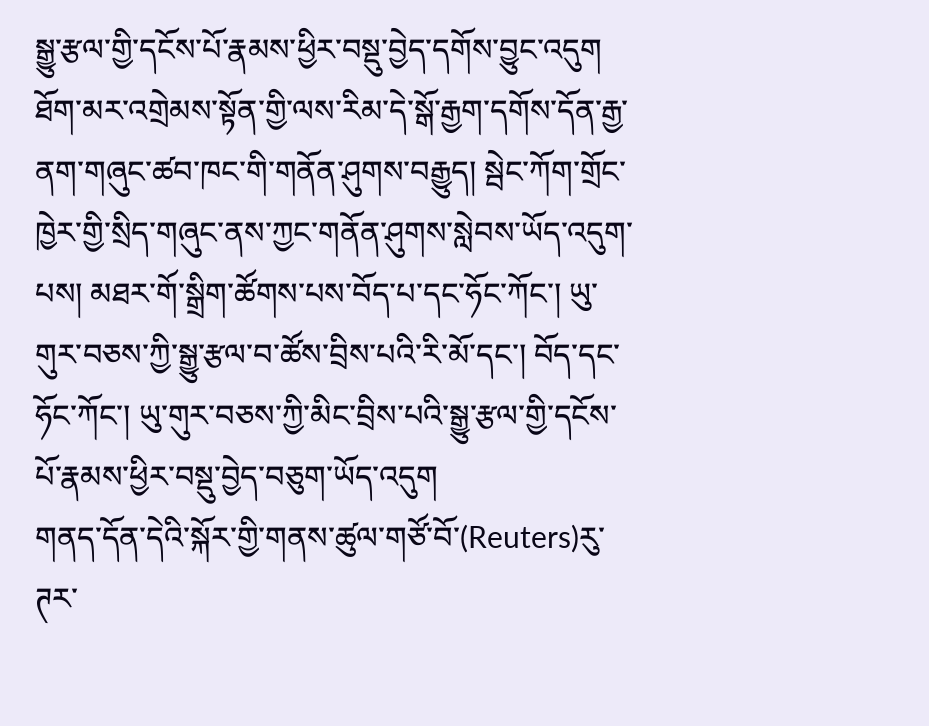སྒྱུ་རྩལ་གྱི་དངོས་པོ་རྣམས་ཕྱིར་བསྡུ་བྱེད་དགོས་བྱུང་འདུག ཐོག་མར་འགྲེམས་སྟོན་གྱི་ལས་རིམ་དེ་སྒོ་རྒྱག་དགོས་དོན་རྒྱ་ནག་གཞུང་ཚབ་ཁང་གི་གནོན་ཤུགས་བརྒྱུད། སྦེང་ཀོག་གྲོང་ཁྱེར་གྱི་སྲིད་གཞུང་ནས་ཀྱང་གནོན་ཤུགས་སླེབས་ཡོད་འདུག་པས། མཐར་གོ་སྒྲིག་ཚོགས་པས་བོད་པ་དང་ཧོང་ཀོང་། ཡུ་གུར་བཅས་ཀྱི་སྒྱུ་རྩལ་བ་ཚོས་བྲིས་པའི་རི་མོ་དང་། བོད་དང་ཧོང་ཀོང་། ཡུ་གུར་བཅས་ཀྱི་མིང་བྲིས་པའི་སྒྱུ་རྩལ་གྱི་དངོས་པོ་རྣམས་ཕྱིར་བསྡུ་བྱེད་བཅུག་ཡོད་འདུག
གནད་དོན་དེའི་སྐོར་གྱི་གནས་ཚུལ་གཙོ་བོ་(Reuters)རུ་ཊར་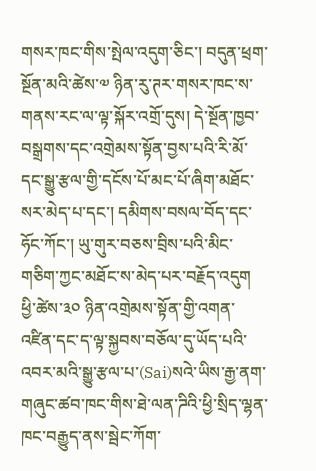གསར་ཁང་གིས་སྤེལ་འདུག་ཅིང་། བདུན་ཕྲག་སྔོན་མའི་ཚེས་༧ ཉིན་རུ་ཊར་གསར་ཁང་ས་གནས་རང་ལ་ལྟ་སྐོར་འགྲོ་དུས། དེ་སྔོན་ཁྱབ་བསྒྲགས་དང་འགྲེམས་སྟོན་བྱས་པའི་རི་མོ་དང་སྒྱུ་རྩལ་གྱི་དངོས་པོ་མང་པོ་ཞིག་མཐོང་སར་མེད་པ་དང་། དམིགས་བསལ་བོད་དང་ཧོང་ཀོང་། ཡུ་གུར་བཅས་བྲིས་པའི་མིང་གཅིག་ཀྱང་མཐོང་ས་མེད་པར་བརྗོད་འདུག
ཕྱི་ཚེས་༣༠ ཉིན་འགྲེམས་སྟོན་གྱི་འགན་འཛིན་དང་ད་ལྟ་སྐྱབས་བཅོལ་དུ་ཡོད་པའི་འབར་མའི་སྒྱུ་རྩལ་པ་(Sai)སའེ་ཡིས་རྒྱ་ནག་གཞུང་ཚབ་ཁང་གིས་ཐེ་ལན་ཌིའི་ཕྱི་སྲིད་ལྷན་ཁང་བརྒྱུད་ནས་སྦེང་ཀོག་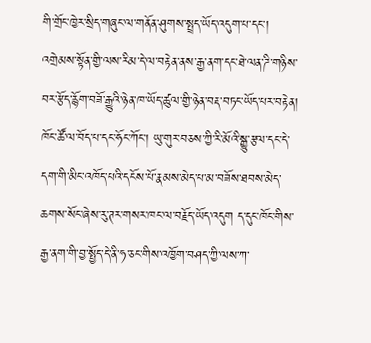གི་གྲོང་ཁྱེར་སྲིད་གཞུང་ལ་གནོན་ཤུགས་སྤྲད་ཡོད་འདུག་པ་དང་། འགྲེམས་སྟོན་གྱི་ལས་རིམ་དེ་ལ་བརྟེན་ནས་རྒྱ་ནག་དང་ཐེ་ལན་ཌི་གཉིས་བར་རྩོད་རྙོག་བཟོ་རྒྱུའི་ཉེན་ཁ་ཡོད་ཚུལ་གྱི་ཉེན་བརྡ་བཏང་ཡོད་པར་བརྟེན། ཁོང་ཚོ་ལ་བོད་པ་དང་ཧོང་ཀོང་། ཡུ་གུར་བཅས་ཀྱི་རི་མོའི་སྒྱུ་རྩལ་དང་དེ་དག་གི་མིང་འཁོད་པའི་དངོས་པོ་རྣམས་མེད་པ་མ་བཟོས་ཐབས་མེད་ཆགས་སོང་ཞེས་རུ་ཊར་གསར་ཁང་ལ་བརྗོད་ཡོད་འདུག ད་དུང་ཁོང་གིས་རྒྱ་ནག་གི་བྱ་སྤྱོད་དེ་ནི་ཧ་ཅང་གིས་འཁྱོག་བཤད་ཀྱི་ལས་ཀ་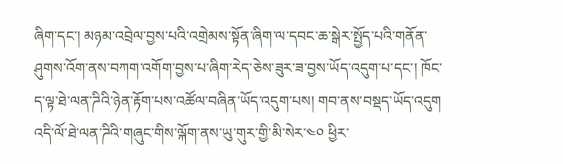ཞིག་དང་། མཉམ་འབྲེལ་བྱས་པའི་འགྲེམས་སྟོན་ཞིག་ལ་དབང་ཆ་སྒེར་སྤྱོད་པའི་གནོན་ཤུགས་འོག་ནས་བཀག་འགོག་བྱས་པ་ཞིག་རེད་ཅེས་ཟུར་ཟ་བྱས་ཡོད་འདུག་པ་དང་། ཁོང་ད་ལྟ་ཐེ་ལན་ཌིའི་ཉེན་རྟོག་པས་འཚོལ་བཞིན་ཡོད་འདུག་པས། གབ་ནས་བསྡད་ཡོད་འདུག འདི་ལོ་ཐེ་ལན་ཌིའི་གཞུང་གིས་ལྐོག་ནས་ཡུ་གུར་གྱི་མི་སེར་༤༠ ཕྱིར་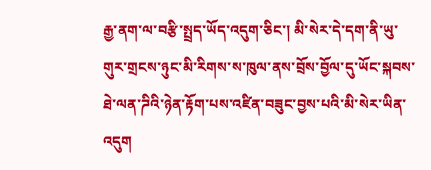རྒྱ་ནག་ལ་བརྩི་སྤྲད་ཡོད་འདུག་ཅིང་། མི་སེར་དེ་དག་ནི་ཡུ་གུར་གྲངས་ཉུང་མི་རིགས་ས་ཁུལ་ནས་བྲོས་བྱོལ་དུ་ཡོང་སྐབས་ཐེ་ལན་ཌིའི་ཉེན་རྟོག་པས་འཛིན་བཟུང་བྱས་པའི་མི་སེར་ཡིན་འདུག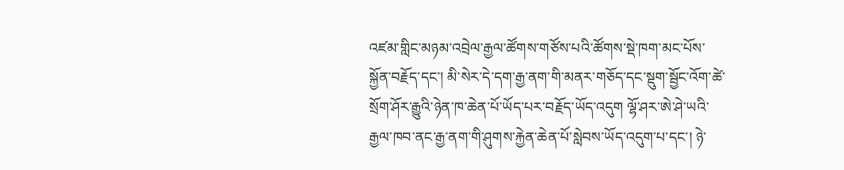འཛམ་གླིང་མཉམ་འབྲེལ་རྒྱལ་ཚོགས་གཙོས་པའི་ཚོགས་སྡེ་ཁག་མང་པོས་སྐྱོན་བརྗོད་དང་། མི་སེར་དེ་དག་རྒྱ་ནག་གི་མནར་གཅོད་དང་སྡུག་སྦྱོང་འོག་ཚེ་སྲོག་ཤོར་རྒྱུའི་ཉེན་ཁ་ཆེན་པོ་ཡོད་པར་བརྗོད་ཡོད་འདུག ལྷོ་ཤར་ཨེ་ཤེ་ཡའི་རྒྱལ་ཁབ་ནང་རྒྱ་ནག་གི་ཤུགས་རྐྱེན་ཆེན་པོ་སླེབས་ཡོད་འདུག་པ་དང་། ཉེ་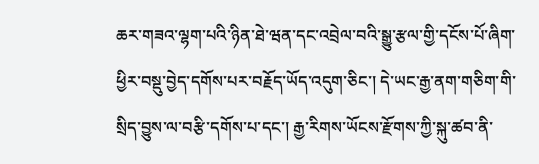ཆར་གཟའ་ལྷག་པའི་ཉིན་ཐེ་ཝན་དང་འབྲེལ་བའི་སྒྱུ་རྩལ་གྱི་དངོས་པོ་ཞིག་ཕྱིར་བསྡུ་བྱེད་དགོས་པར་བརྗོད་ཡོད་འདུག་ཅིང་། དེ་ཡང་རྒྱ་ནག་གཅིག་གི་སྲིད་བྱུས་ལ་བརྩི་དགོས་པ་དང་། རྒྱ་རིགས་ཡོངས་རྫོགས་ཀྱི་སྐུ་ཚབ་ནི་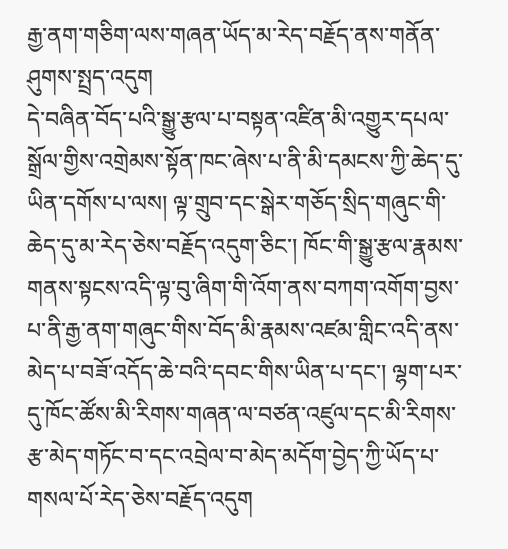རྒྱ་ནག་གཅིག་ལས་གཞན་ཡོད་མ་རེད་བརྗོད་ནས་གནོན་ཤུགས་སྤྲད་འདུག
དེ་བཞིན་བོད་པའི་སྒྱུ་རྩལ་པ་བསྟན་འཛིན་མི་འགྱུར་དཔལ་སྒྲོལ་གྱིས་འགྲེམས་སྟོན་ཁང་ཞེས་པ་ནི་མི་དམངས་ཀྱི་ཆེད་དུ་ཡིན་དགོས་པ་ལས། ལྟ་གྲུབ་དང་སྒེར་གཅོད་སྲིད་གཞུང་གི་ཆེད་དུ་མ་རེད་ཅེས་བརྗོད་འདུག་ཅིང་། ཁོང་གི་སྒྱུ་རྩལ་རྣམས་གནས་སྟངས་འདི་ལྟ་བུ་ཞིག་གི་འོག་ནས་བཀག་འགོག་བྱས་པ་ནི་རྒྱ་ནག་གཞུང་གིས་བོད་མི་རྣམས་འཛམ་གླིང་འདི་ནས་མེད་པ་བཟོ་འདོད་ཆེ་བའི་དབང་གིས་ཡིན་པ་དང་། ལྷག་པར་དུ་ཁོང་ཚོས་མི་རིགས་གཞན་ལ་བཙན་འཛུལ་དང་མི་རིགས་རྩ་མེད་གཏོང་བ་དང་འབྲེལ་བ་མེད་མདོག་བྱེད་ཀྱི་ཡོད་པ་གསལ་པོ་རེད་ཅེས་བརྗོད་འདུག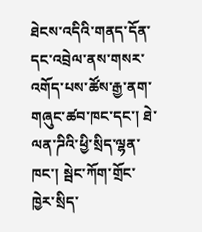ཐེངས་འདིའི་གནད་དོན་དང་འབྲེལ་ནས་གསར་འགོད་པས་ཚོས་རྒྱ་ནག་གཞུང་ཚབ་ཁང་དང་། ཐེ་ལན་ཌིའི་ཕྱི་སྲིད་ལྷན་ཁང་། སྦེང་ཀོག་གྲོང་ཁྱེར་སྲིད་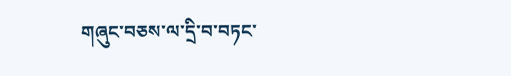གཞུང་བཅས་ལ་དྲི་བ་བཏང་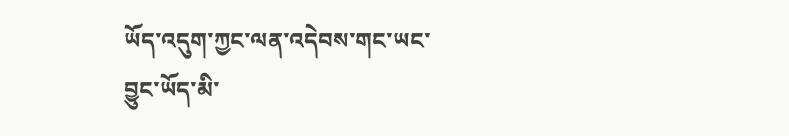ཡོད་འདུག་ཀྱང་ལན་འདེབས་གང་ཡང་བྱུང་ཡོད་མི་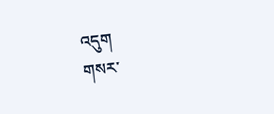འདུག
གསར་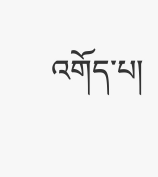འགོད་པ།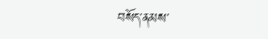བསོད་ནམས་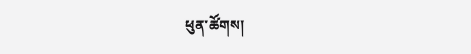ཕུན་ཚོགས།